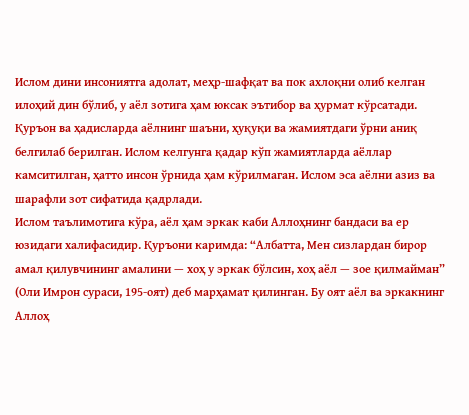Ислом дини инсониятга адолат, меҳр-шафқат ва пок ахлоқни олиб келган илоҳий дин бўлиб, у аёл зотига ҳам юксак эътибор ва ҳурмат кўрсатади. Қуръон ва ҳадисларда аёлнинг шаъни, ҳуқуқи ва жамиятдаги ўрни аниқ белгилаб берилган. Ислом келгунга қадар кўп жамиятларда аёллар камситилган, ҳатто инсон ўрнида ҳам кўрилмаган. Ислом эса аёлни азиз ва шарафли зот сифатида қадрлади.
Ислом таълимотига кўра, аёл ҳам эркак каби Аллоҳнинг бандаси ва ер юзидаги халифасидир. Қуръони каримда: “Албатта, Мен сизлардан бирор амал қилувчининг амалини — хоҳ у эркак бўлсин, хоҳ аёл — зое қилмайман” (Оли Имрон сураси, 195-оят) деб марҳамат қилинган. Бу оят аёл ва эркакнинг Аллоҳ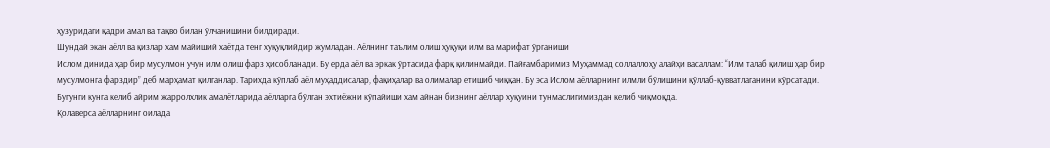ҳузуридаги қадри амал ва тақво билан ўлчанишини билдиради.
Шундай экан аёлл ва қизлар хам майиший хаётда тенг хуқуқлийдир жумладан. Аёлнинг таълим олиш ҳуқуқи илм ва марифат ўрганиши
Ислом динида ҳар бир мусулмон учун илм олиш фарз ҳисобланади. Бу ерда аёл ва эркак ўртасида фарқ қилинмайди. Пайғамбаримиз Муҳаммад соллаллоҳу алайҳи васаллам: “Илм талаб қилиш ҳар бир мусулмонга фарздир” деб марҳамат қилганлар. Тарихда кўплаб аёл муҳаддисалар, фақиҳалар ва олималар етишиб чиққан. Бу эса Ислом аёлларнинг илмли бўлишини қўллаб-қувватлаганини кўрсатади. Бугунги кунга келиб айрим жарролхлик амалётларида аёлларга бўлган эхтиёжни кўпайиши хам айнан бизнинг аёллар хуқуини тунмаслигимиздан келиб чиқмоқда.
Қолаверса аёлларнинг оилада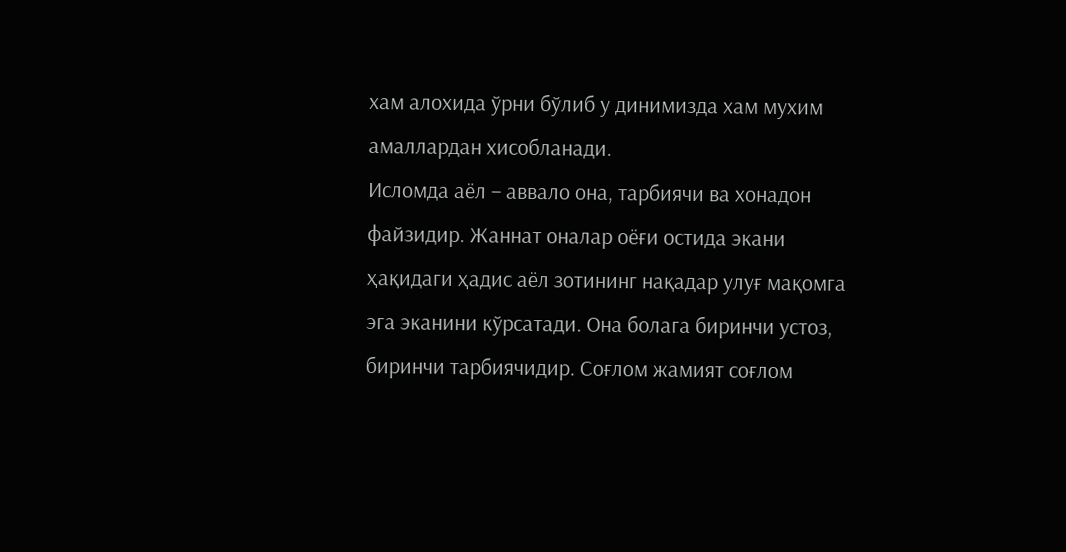хам алохида ўрни бўлиб у динимизда хам мухим амаллардан хисобланади.
Исломда аёл – аввало она, тарбиячи ва хонадон файзидир. Жаннат оналар оёғи остида экани ҳақидаги ҳадис аёл зотининг нақадар улуғ мақомга эга эканини кўрсатади. Она болага биринчи устоз, биринчи тарбиячидир. Соғлом жамият соғлом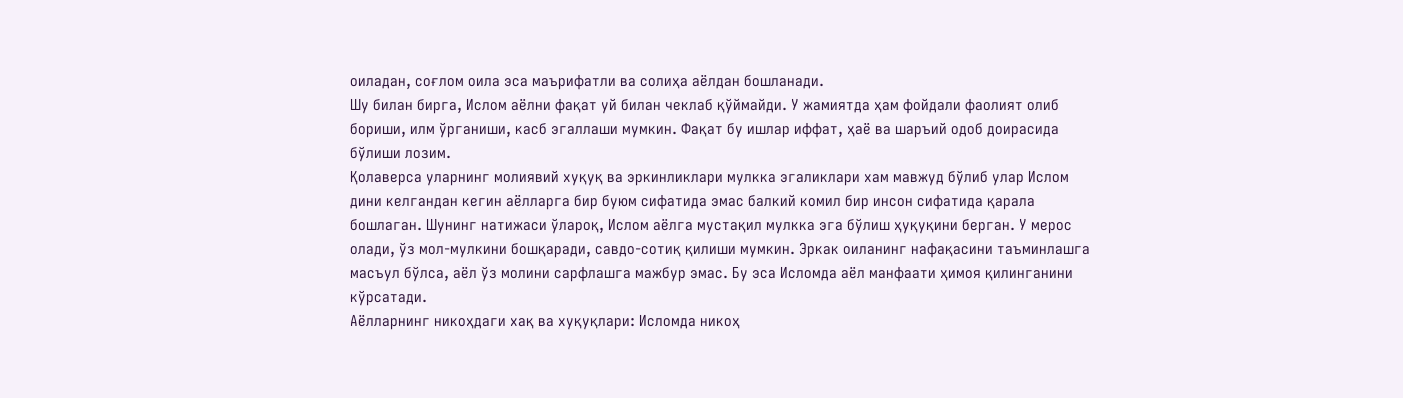оиладан, соғлом оила эса маърифатли ва солиҳа аёлдан бошланади.
Шу билан бирга, Ислом аёлни фақат уй билан чеклаб қўймайди. У жамиятда ҳам фойдали фаолият олиб бориши, илм ўрганиши, касб эгаллаши мумкин. Фақат бу ишлар иффат, ҳаё ва шаръий одоб доирасида бўлиши лозим.
Қолаверса уларнинг молиявий хуқуқ ва эркинликлари мулкка эгаликлари хам мавжуд бўлиб улар Ислом дини келгандан кегин аёлларга бир буюм сифатида эмас балкий комил бир инсон сифатида қарала бошлаган. Шунинг натижаси ўлароқ, Ислом аёлга мустақил мулкка эга бўлиш ҳуқуқини берган. У мерос олади, ўз мол-мулкини бошқаради, савдо-сотиқ қилиши мумкин. Эркак оиланинг нафақасини таъминлашга масъул бўлса, аёл ўз молини сарфлашга мажбур эмас. Бу эса Исломда аёл манфаати ҳимоя қилинганини кўрсатади.
Аёлларнинг никоҳдаги хақ ва хуқуқлари: Исломда никоҳ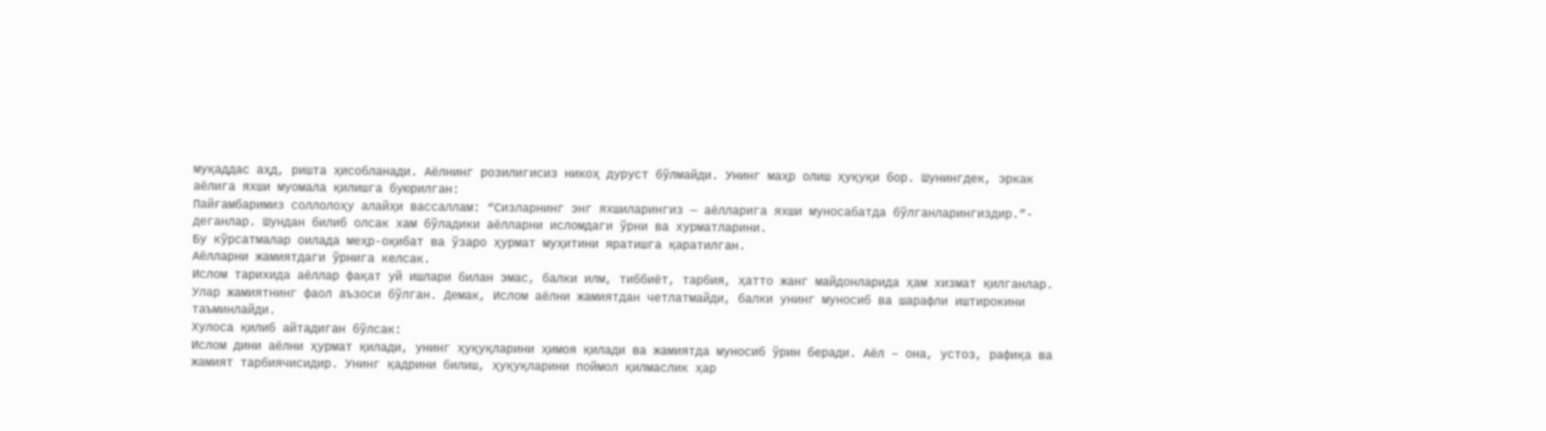муқаддас аҳд, ришта ҳисобланади. Аёлнинг розилигисиз никоҳ дуруст бўлмайди. Унинг маҳр олиш ҳуқуқи бор. Шунингдек, эркак аёлига яхши муомала қилишга буюрилган:
Пайғамбаримиз соллолоҳу алайҳи вассаллам: “Сизларнинг энг яхшиларингиз — аёлларига яхши муносабатда бўлганларингиздир.”- деганлар. Шундан билиб олсак хам бўладики аёлларни исломдаги ўрни ва хурматларини.
Бу кўрсатмалар оилада меҳр-оқибат ва ўзаро ҳурмат муҳитини яратишга қаратилган.
Аёлларни жамиятдаги ўрнига келсак.
Ислом тарихида аёллар фақат уй ишлари билан эмас, балки илм, тиббиёт, тарбия, ҳатто жанг майдонларида ҳам хизмат қилганлар. Улар жамиятнинг фаол аъзоси бўлган. Демак, Ислом аёлни жамиятдан четлатмайди, балки унинг муносиб ва шарафли иштирокини таъминлайди.
Хулоса қилиб айтадиган бўлсак:
Ислом дини аёлни ҳурмат қилади, унинг ҳуқуқларини ҳимоя қилади ва жамиятда муносиб ўрин беради. Аёл – она, устоз, рафиқа ва жамият тарбиячисидир. Унинг қадрини билиш, ҳуқуқларини поймол қилмаслик ҳар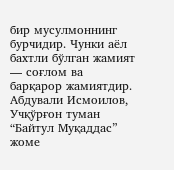бир мусулмоннинг бурчидир. Чунки аёл бахтли бўлган жамият — соғлом ва барқарор жамиятдир.
Абдували Исмоилов,
Учқўрғон туман “Байтул Муқаддас”
жоме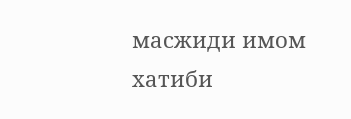масжиди имом хатиби